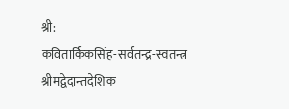श्री:
कवितार्किकसिंह-सर्वतन्द्र-स्वतन्त्र श्रीमद्वेदान्तदेशिक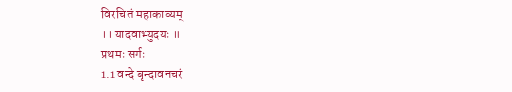विरचितं महाकाव्यम्
।। यादवाभ्युदयः ॥
प्रथमः सर्गः
1.1 वन्दे बृन्दावनचरं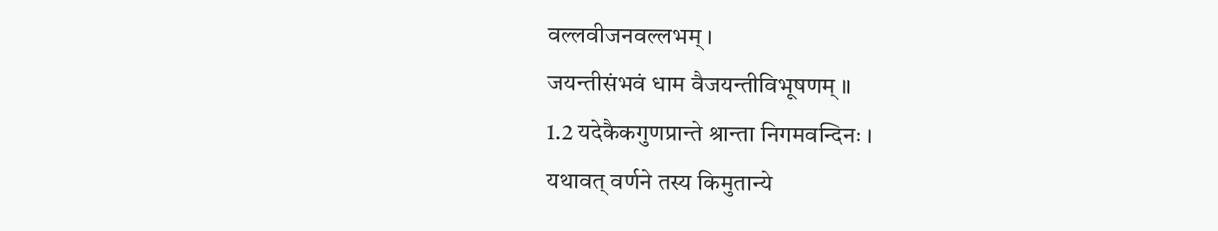वल्लवीजनवल्लभम् ।
जयन्तीसंभवं धाम वैजयन्तीविभूषणम् ॥
1.2 यदेकैकगुणप्रान्ते श्रान्ता निगमवन्दिनः ।
यथावत् वर्णने तस्य किमुतान्ये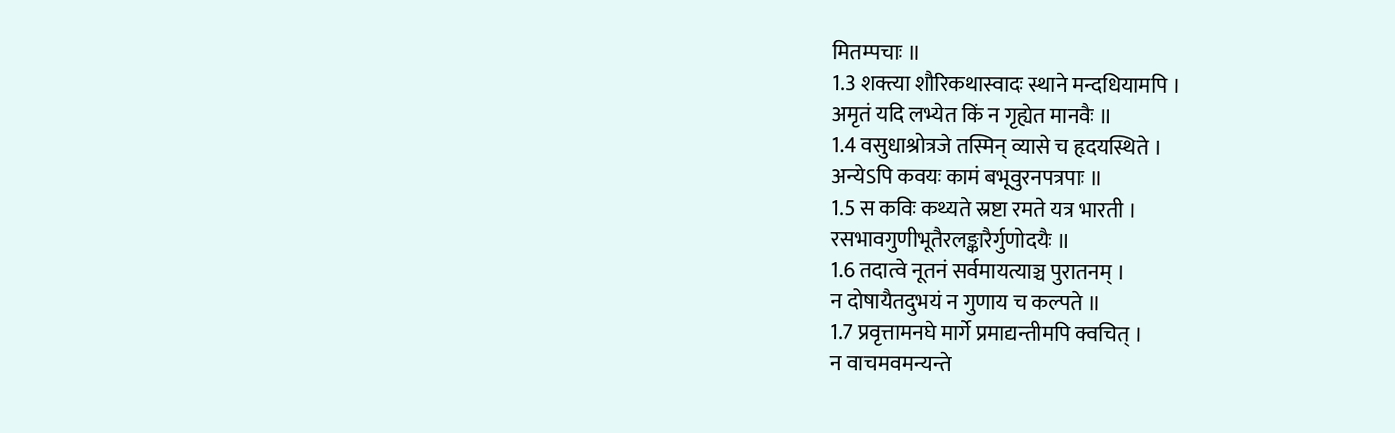मितम्पचाः ॥
1.3 शक्त्या शौरिकथास्वादः स्थाने मन्दधियामपि ।
अमृतं यदि लभ्येत किं न गृह्येत मानवैः ॥
1.4 वसुधाश्रोत्रजे तस्मिन् व्यासे च हृदयस्थिते ।
अन्येऽपि कवयः कामं बभूवुरनपत्रपाः ॥
1.5 स कविः कथ्यते स्रष्टा रमते यत्र भारती ।
रसभावगुणीभूतैरलङ्कारैर्गुणोदयैः ॥
1.6 तदात्वे नूतनं सर्वमायत्याञ्च पुरातनम् ।
न दोषायैतदुभयं न गुणाय च कल्पते ॥
1.7 प्रवृत्तामनघे मार्गे प्रमाद्यन्तीमपि क्वचित् ।
न वाचमवमन्यन्ते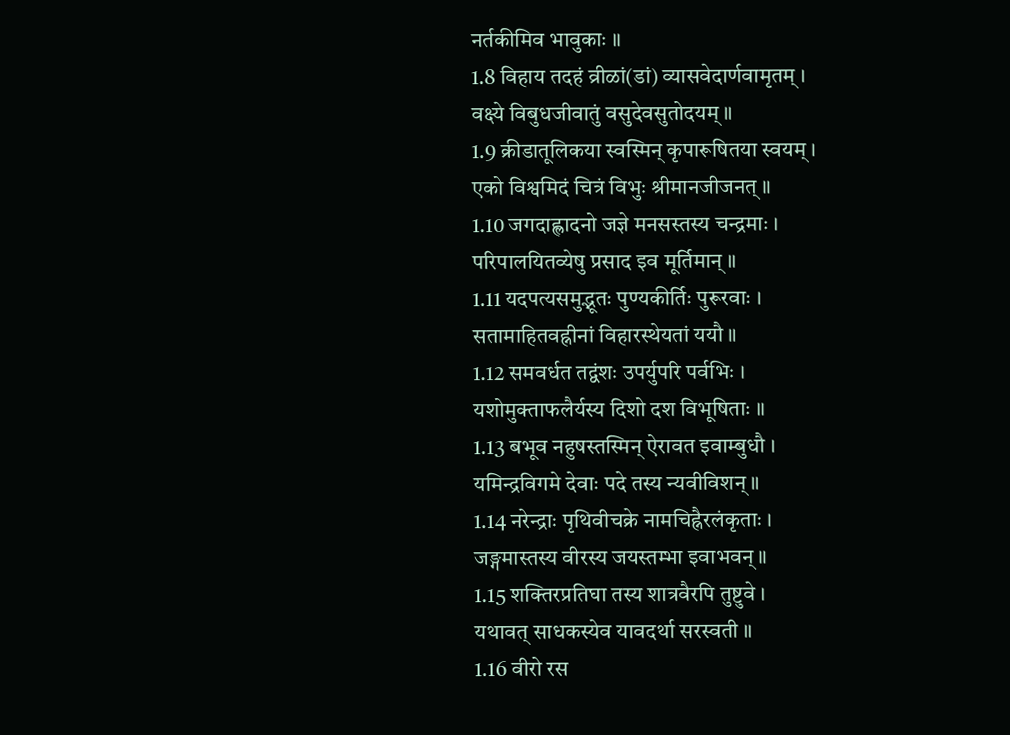नर्तकीमिव भावुकाः ॥
1.8 विहाय तदहं व्रीळां(डां) व्यासवेदार्णवामृतम् ।
वक्ष्ये विबुधजीवातुं वसुदेवसुतोदयम् ॥
1.9 क्रीडातूलिकया स्वस्मिन् कृपारूषितया स्वयम् ।
एको विश्वमिदं चित्रं विभुः श्रीमानजीजनत् ॥
1.10 जगदाह्लादनो जज्ञे मनसस्तस्य चन्द्रमाः ।
परिपालयितव्येषु प्रसाद इव मूर्तिमान् ॥
1.11 यदपत्यसमुद्भूतः पुण्यकीर्तिः पुरूरवाः ।
सतामाहितवह्नीनां विहारस्थेयतां ययौ ॥
1.12 समवर्धत तद्वंशः उपर्युपरि पर्वभिः ।
यशोमुक्ताफलैर्यस्य दिशो दश विभूषिताः ॥
1.13 बभूव नहुषस्तस्मिन् ऐरावत इवाम्बुधौ ।
यमिन्द्रविगमे देवाः पदे तस्य न्यवीविशन् ॥
1.14 नरेन्द्राः पृथिवीचक्रे नामचिह्नैरलंकृताः ।
जङ्गमास्तस्य वीरस्य जयस्तम्भा इवाभवन् ॥
1.15 शक्तिरप्रतिघा तस्य शात्रवैरपि तुष्टुवे ।
यथावत् साधकस्येव यावदर्था सरस्वती ॥
1.16 वीरो रस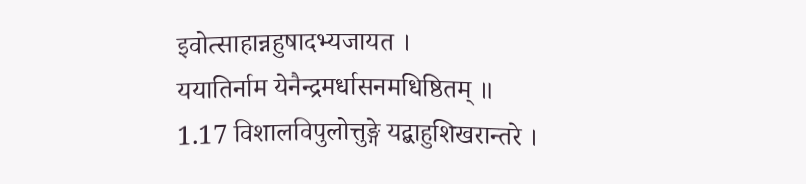इवोत्साहान्नहुषादभ्यजायत ।
ययातिर्नाम येनैन्द्रमर्धासनमधिष्ठितम् ॥
1.17 विशालविपुलोत्तुङ्गे यद्बाहुशिखरान्तरे ।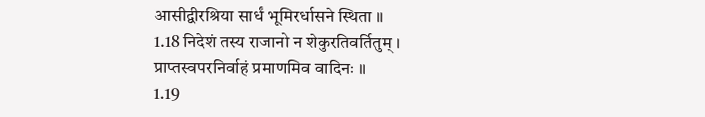आसीद्वीरश्रिया सार्धं भूमिरर्धासने स्थिता ॥
1.18 निदेशं तस्य राजानो न शेकुरतिवर्तितुम् ।
प्राप्तस्वपरनिर्वाहं प्रमाणमिव वादिनः ॥
1.19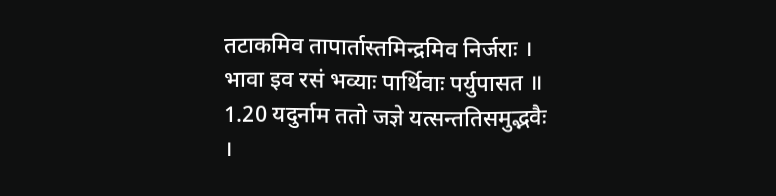तटाकमिव तापार्तास्तमिन्द्रमिव निर्जराः ।
भावा इव रसं भव्याः पार्थिवाः पर्युपासत ॥
1.20 यदुर्नाम ततो जज्ञे यत्सन्ततिसमुद्भवैः ।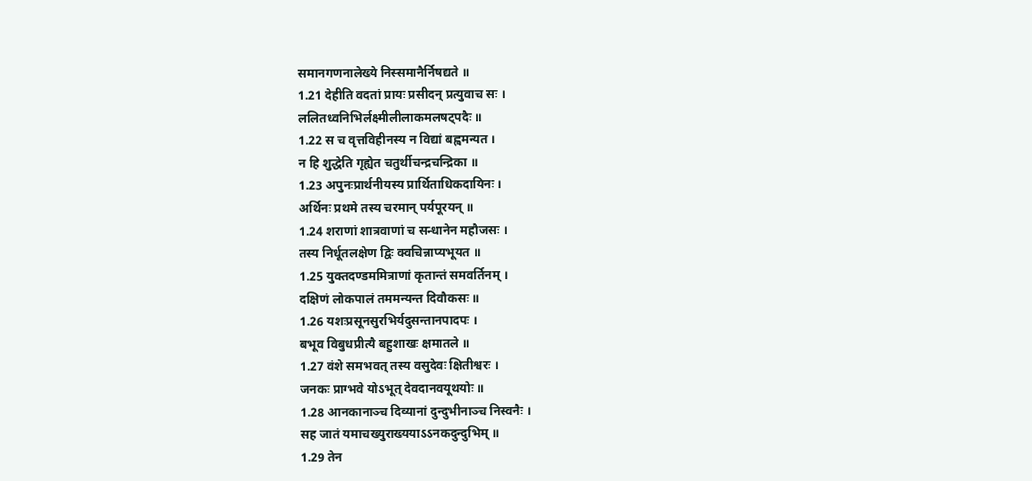समानगणनालेख्ये निस्समानैर्निषद्यते ॥
1.21 देहीति वदतां प्रायः प्रसीदन् प्रत्युवाच सः ।
ललितध्वनिभिर्लक्ष्मीलीलाकमलषट्पदैः ॥
1.22 स च वृत्तविहीनस्य न विद्यां बह्वमन्यत ।
न हि शुद्धेति गृह्येत चतुर्थीचन्द्रचन्द्रिका ॥
1.23 अपुनःप्रार्थनीयस्य प्रार्थिताधिकदायिनः ।
अर्थिनः प्रथमे तस्य चरमान् पर्यपूरयन् ॥
1.24 शराणां शात्रवाणां च सन्धानेन महौजसः ।
तस्य निर्धूतलक्षेण द्विः क्वचिन्नाप्यभूयत ॥
1.25 युक्तदण्डममित्राणां कृतान्तं समवर्तिनम् ।
दक्षिणं लोकपालं तममन्यन्त दिवौकसः ॥
1.26 यशःप्रसूनसुरभिर्यदुसन्तानपादपः ।
बभूव विबुधप्रीत्यै बहुशाखः क्षमातले ॥
1.27 वंशे समभवत् तस्य वसुदेवः क्षितीश्वरः ।
जनकः प्राग्भवे योऽभूत् देवदानवयूथयोः ॥
1.28 आनकानाञ्च दिव्यानां दुन्दुभीनाञ्च निस्वनैः ।
सह जातं यमाचख्युराख्ययाऽऽनकदुन्दुभिम् ॥
1.29 तेन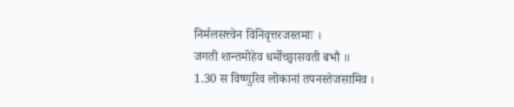निर्मलसत्त्वेन विनिवृत्तरजस्तमाः ।
जगती शान्तमोहेव धर्मोच्छ्वासवती बभौ ॥
1.30 स विष्णुरिव लोकानां तपनस्तेजसामिव ।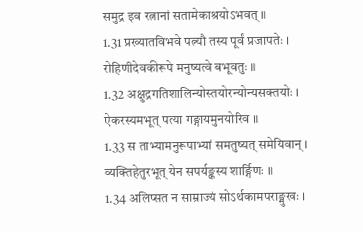समुद्र इव रत्नानां सतामेकाश्रयोऽभवत् ॥
1.31 प्रख्यातविभवे पत्न्यौ तस्य पूर्वं प्रजापतेः ।
रोहिणीदेवकीरूपे मनुष्यत्वे बभूवतुः ॥
1.32 अक्षुद्रगतिशालिन्योस्तयोरन्योन्यसक्तयोः ।
ऐकरस्यमभूत् पत्या गङ्गायमुनयोरिव ॥
1.33 स ताभ्यामनुरूपाभ्यां समतुष्यत् समेयिवान् ।
व्यक्तिहेतुरभूत् येन सपर्यङ्कस्य शार्ङ्गिणः ॥
1.34 अलिप्सत न साम्राज्यं सोऽर्थकामपराङ्मुखः ।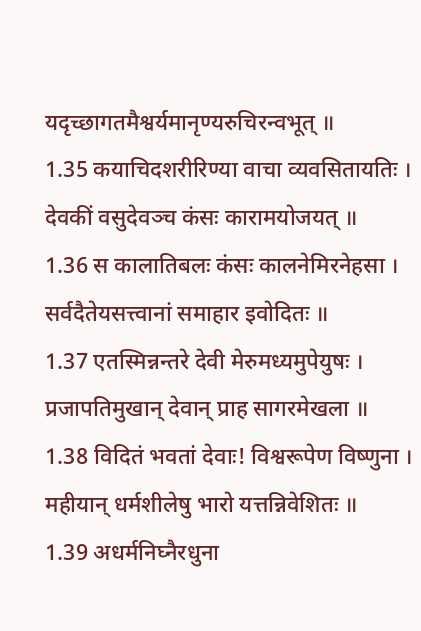यदृच्छागतमैश्वर्यमानृण्यरुचिरन्वभूत् ॥
1.35 कयाचिदशरीरिण्या वाचा व्यवसितायतिः ।
देवकीं वसुदेवञ्च कंसः कारामयोजयत् ॥
1.36 स कालातिबलः कंसः कालनेमिरनेहसा ।
सर्वदैतेयसत्त्वानां समाहार इवोदितः ॥
1.37 एतस्मिन्नन्तरे देवी मेरुमध्यमुपेयुषः ।
प्रजापतिमुखान् देवान् प्राह सागरमेखला ॥
1.38 विदितं भवतां देवाः! विश्वरूपेण विष्णुना ।
महीयान् धर्मशीलेषु भारो यत्तन्निवेशितः ॥
1.39 अधर्मनिघ्नैरधुना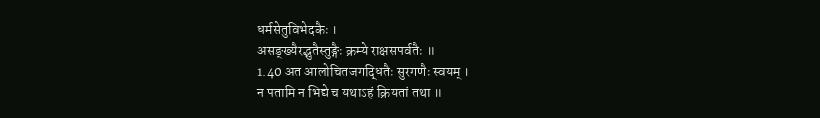धर्मसेतुविभेदकैः ।
असङ्ख्यैरद्भुतैस्तुङ्गैः क्रम्ये राक्षसपर्वतैः ॥
1.40 अत आलोचितजगद्धितैः सुरगणैः स्वयम् ।
न पतामि न भिद्ये च यथाऽहं क्रियतां तथा ॥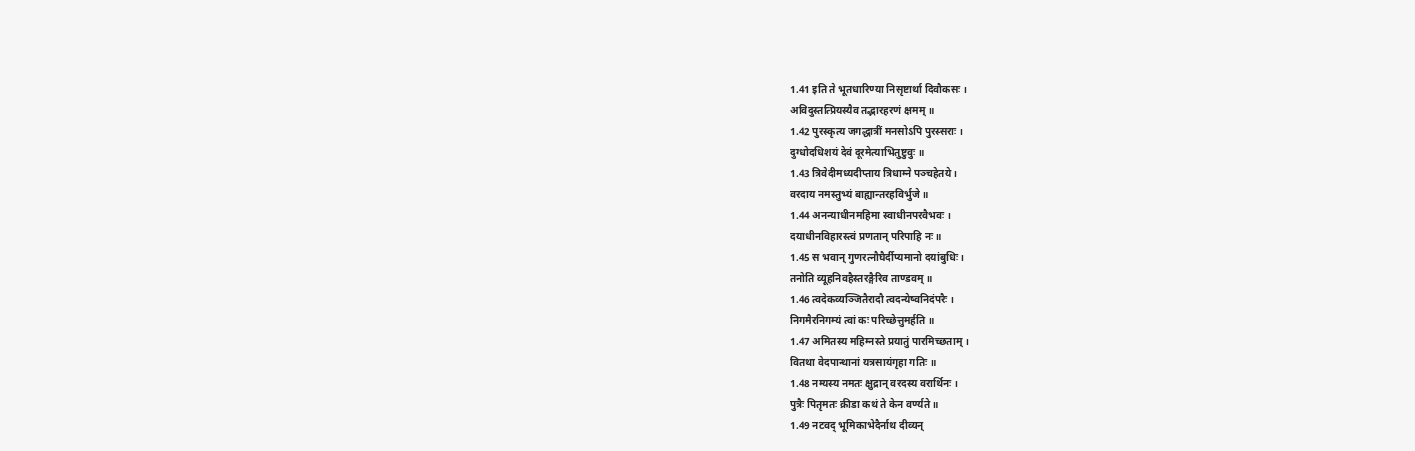1.41 इति ते भूतधारिण्या निसृष्टार्था दिवौकसः ।
अविदुस्तत्प्रियस्यैव तद्भारहरणं क्षमम् ॥
1.42 पुरस्कृत्य जगद्धात्रीं मनसोऽपि पुरस्सराः ।
दुग्धोदधिशयं देवं दूरमेत्याभितुष्टुवुः ॥
1.43 त्रिवेदीमध्यदीप्ताय त्रिधाम्ने पञ्चहेतये ।
वरदाय नमस्तुभ्यं बाह्यान्तरहविर्भुजे ॥
1.44 अनन्याधीनमहिमा स्वाधीनपरवैभवः ।
दयाधीनविहारस्त्वं प्रणतान् परिपाहि नः ॥
1.45 स भवान् गुणरत्नौघैर्दीप्यमानो दयांबुधिः ।
तनोति व्यूहनिवहैस्तरङ्गैरिव ताण्डवम् ॥
1.46 त्वदेकव्यञ्जितैरादौ त्वदन्येष्वनिदंपरैः ।
निगमैरनिगम्यं त्वां कः परिच्छेत्तुमर्हति ॥
1.47 अमितस्य महिम्नस्ते प्रयातुं पारमिच्छताम् ।
वितथा वेदपान्थानां यत्रसायंगृहा गतिः ॥
1.48 नम्यस्य नमतः क्षुद्रान् वरदस्य वरार्थिनः ।
पुत्रैः पितृमतः क्रीडा कथं ते केन वर्ण्यते ॥
1.49 नटवद् भूमिकाभेदैर्नाथ दीव्यन्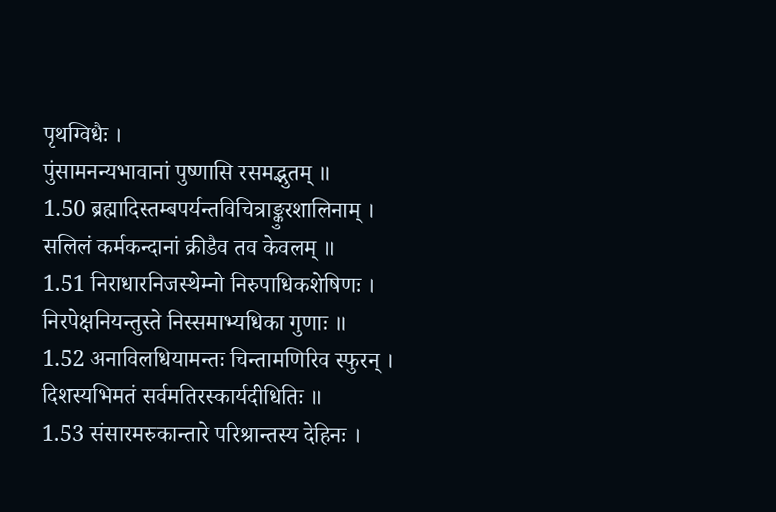पृथग्विधैः ।
पुंसामनन्यभावानां पुष्णासि रसमद्भुतम् ॥
1.50 ब्रह्मादिस्तम्बपर्यन्तविचित्राङ्कुरशालिनाम् ।
सलिलं कर्मकन्दानां क्रीडैव तव केवलम् ॥
1.51 निराधारनिजस्थेम्नो निरुपाधिकशेषिणः ।
निरपेक्षनियन्तुस्ते निस्समाभ्यधिका गुणाः ॥
1.52 अनाविलधियामन्तः चिन्तामणिरिव स्फुरन् ।
दिशस्यभिमतं सर्वमतिरस्कार्यदीधितिः ॥
1.53 संसारमरुकान्तारे परिश्रान्तस्य देहिनः ।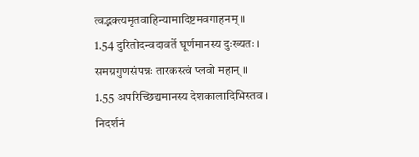त्वद्भक्त्यमृतवाहिन्यामादिष्टमवगाहनम् ॥
1.54 दुरितोदन्वदावर्ते घूर्णमानस्य दुःख्यतः ।
समग्रगुणसंपन्नः तारकस्त्वं प्लवो महान् ॥
1.55 अपरिच्छिद्यमानस्य देशकालादिभिस्तव ।
निदर्शनं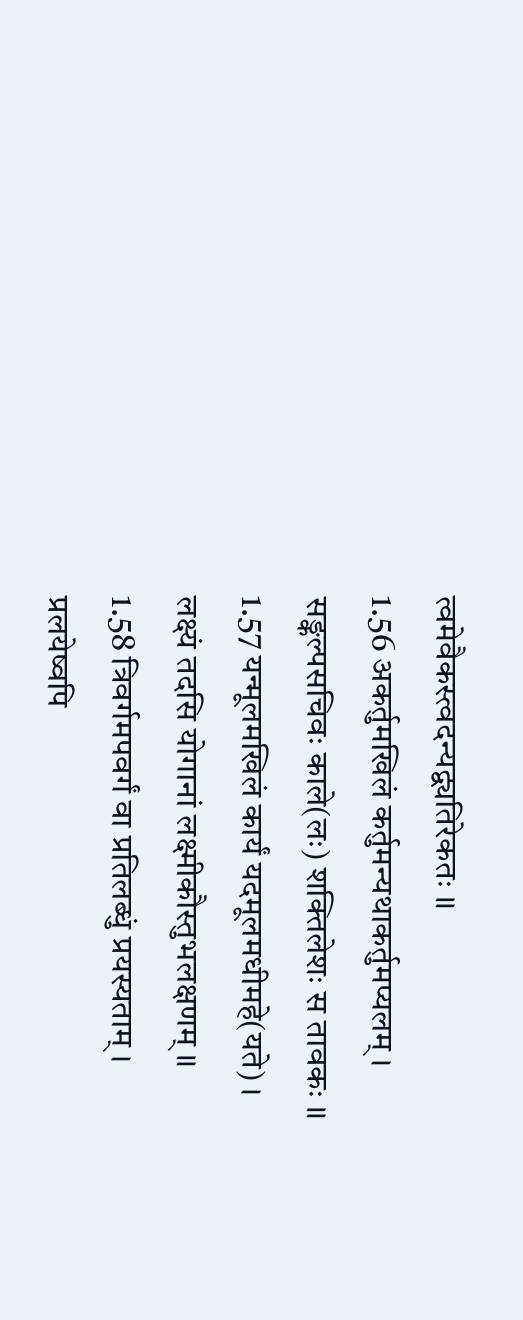त्वमेवैकस्त्वदन्यद्व्यतिरेकतः ॥
1.56 अकर्तुमखिलं कर्तुमन्यथाकर्तुमप्यलम् ।
सङ्कल्पसचिवः काले(लः) शक्तिलेशः स तावकः ॥
1.57 यन्मूलमखिलं कार्यं यदमूलमधीमहे(यते) ।
लक्ष्यं तदसि योगानां लक्ष्मीकौस्तुभलक्षणम् ॥
1.58 त्रिवर्गमपवर्गं वा प्रतिलब्धुं प्रयस्यताम् ।
प्रलयेष्वपि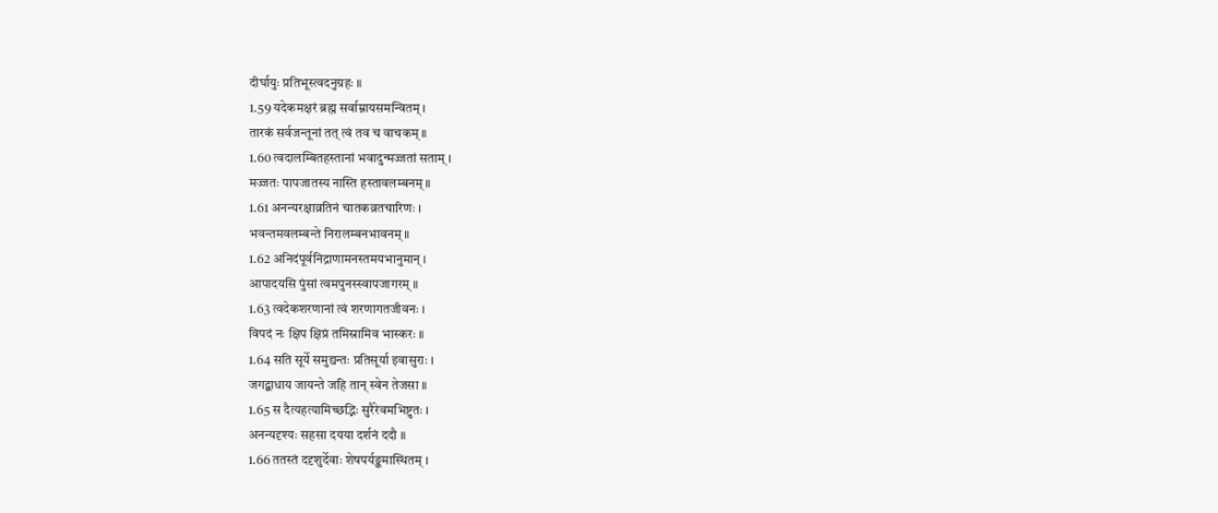दीर्घायुः प्रतिभूस्त्वदनुग्रहः ॥
1.59 यदेकमक्षरं ब्रह्म सर्वाम्नायसमन्वितम् ।
तारकं सर्वजन्तूनां तत् त्वं तव च वाचकम् ॥
1.60 त्वदालम्बितहस्तानां भवादुन्मज्जतां सताम् ।
मज्जतः पापजातस्य नास्ति हस्तावलम्बनम् ॥
1.61 अनन्यरक्षाव्रतिनं चातकव्रतचारिणः ।
भवन्तमवलम्बन्ते निरालम्बनभावनम् ॥
1.62 अनिदंपूर्वनिद्राणामनस्तमयभानुमान् ।
आपादयसि पुंसां त्वमपुनस्स्वापजागरम् ॥
1.63 त्वदेकशरणानां त्वं शरणागतजीवनः ।
विपदं नः क्षिप क्षिप्रं तमिस्रामिव भास्करः ॥
1.64 सति सूर्ये समुद्यन्तः प्रतिसूर्या इवासुराः ।
जगद्बाधाय जायन्ते जहि तान् स्वेन तेजसा ॥
1.65 स दैत्यहत्यामिच्छद्भिः सुरैरेवमभिष्टुतः ।
अनन्यदृश्यः सहसा दयया दर्शनं ददौ ॥
1.66 ततस्तं ददृशुर्देवाः शेषपर्यङ्कमास्थितम् ।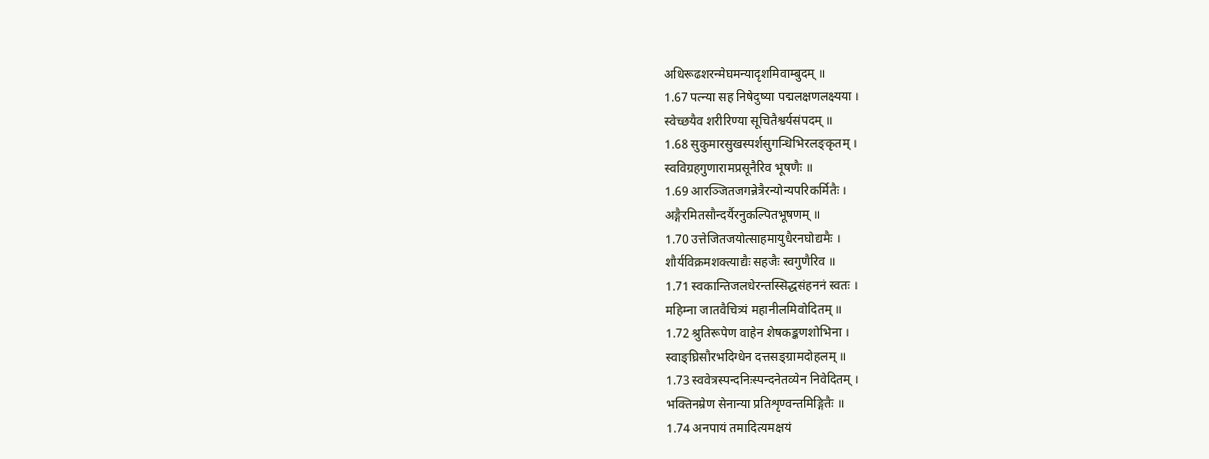अधिरूढशरन्मेघमन्यादृशमिवाम्बुदम् ॥
1.67 पत्न्या सह निषेदुष्या पद्मलक्षणलक्ष्यया ।
स्वेच्छयैव शरीरिण्या सूचितैश्वर्यसंपदम् ॥
1.68 सुकुमारसुखस्पर्शसुगन्धिभिरलङ्कृतम् ।
स्वविग्रहगुणारामप्रसूनैरिव भूषणैः ॥
1.69 आरञ्जितजगन्नेत्रैरन्योन्यपरिकर्मितैः ।
अङ्गैरमितसौन्दर्यैरनुकल्पितभूषणम् ॥
1.70 उत्तेजितजयोत्साहमायुधैरनघोद्यमैः ।
शौर्यविक्रमशक्त्याद्यैः सहजैः स्वगुणैरिव ॥
1.71 स्वकान्तिजलधेरन्तस्सिद्धसंहननं स्वतः ।
महिम्ना जातवैचित्र्यं महानीलमिवोदितम् ॥
1.72 श्रुतिरूपेण वाहेन शेषकङ्कणशोभिना ।
स्वाङ्घ्रिसौरभदिग्धेन दत्तसङ्ग्रामदोहलम् ॥
1.73 स्ववेत्रस्पन्दनिःस्पन्दनेतव्येन निवेदितम् ।
भक्तिनम्रेण सेनान्या प्रतिशृण्वन्तमिङ्गितैः ॥
1.74 अनपायं तमादित्यमक्षयं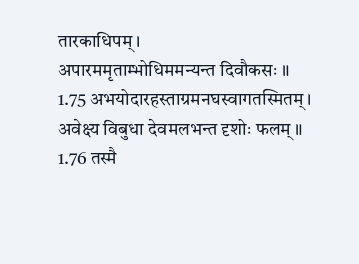तारकाधिपम् ।
अपारममृताम्भोधिममन्यन्त दिवौकसः ॥
1.75 अभयोदारहस्ताग्रमनघस्वागतस्मितम् ।
अवेक्ष्य विबुधा देवमलभन्त दृशोः फलम् ॥
1.76 तस्मै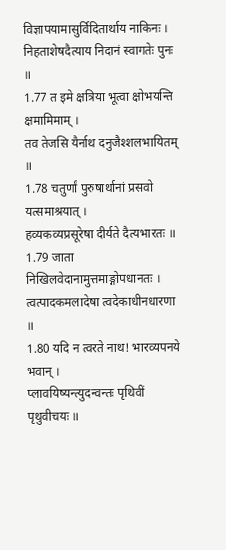विज्ञापयामासुर्विदितार्थाय नाकिनः ।
निहताशेषदैत्याय निदानं स्वागतेः पुनः ॥
1.77 त इमे क्षत्रिया भूत्वा क्षोभयन्ति क्षमामिमाम् ।
तव तेजसि यैर्नाथ दनुजैश्शलभायितम् ॥
1.78 चतुर्णां पुरुषार्थानां प्रसवो यत्समाश्रयात् ।
हव्यकव्यप्रसूरेषा दीर्यते दैत्यभारतः ॥
1.79 जाता निखिलवेदानामुत्तमाङ्गोपधानतः ।
त्वत्पादकमलादेषा त्वदेकाधीनधारणा ॥
1.80 यदि न त्वरते नाथ! भारव्यपनये भवान् ।
प्लावयिष्यन्त्युदन्वन्तः पृथिवीं पृथुवीचयः ॥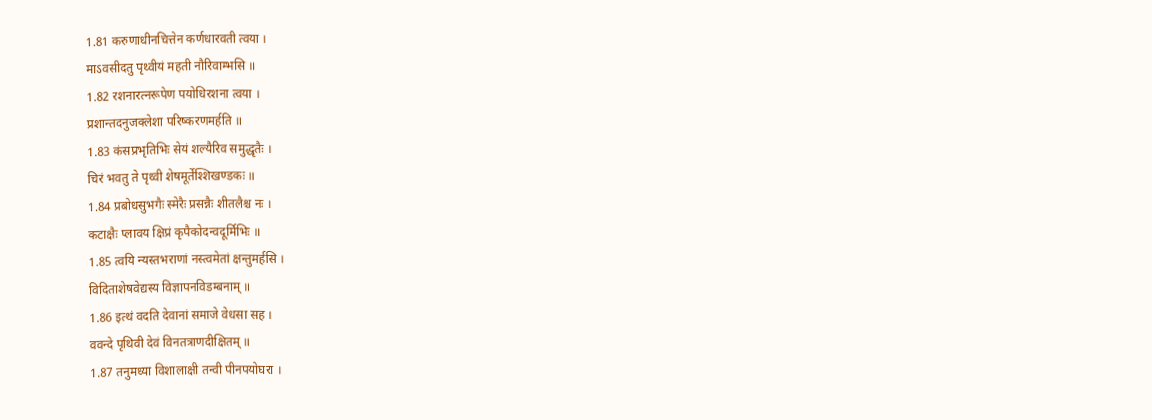1.81 करुणाधीनचित्तेन कर्णधारवती त्वया ।
माऽवसीदतु पृथ्वीयं महती नौरिवाम्भसि ॥
1.82 रशनारत्नरूपेण पयोधिरशना त्वया ।
प्रशान्तदनुजक्लेशा परिष्करणमर्हति ॥
1.83 कंसप्रभृतिभिः सेयं शल्यैरिव समुद्धृतैः ।
चिरं भवतु ते पृथ्वी शेषमूर्तेश्शिखण्डकः ॥
1.84 प्रबोधसुभगैः स्मेरैः प्रसन्नैः शीतलैश्च नः ।
कटाक्षैः प्लावय क्षिप्रं कृपैकोदन्वदूर्मिभिः ॥
1.85 त्वयि न्यस्तभराणां नस्त्वमेतां क्षन्तुमर्हसि ।
विदिताशेषवेद्यस्य विज्ञापनविडम्बनाम् ॥
1.86 इत्थं वदति देवानां समाजे वेधसा सह ।
ववन्दे पृथिवी देवं विनतत्राणदीक्षितम् ॥
1.87 तनुमध्या विशालाक्षी तन्वी पीनपयोघरा ।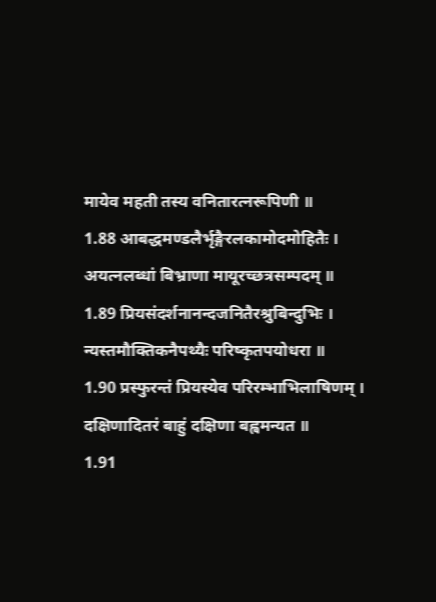मायेव महती तस्य वनितारत्नरूपिणी ॥
1.88 आबद्धमण्डलैर्भृङ्गैरलकामोदमोहितैः ।
अयत्नलब्धां बिभ्राणा मायूरच्छत्रसम्पदम् ॥
1.89 प्रियसंदर्शनानन्दजनितैरश्रुबिन्दुभिः ।
न्यस्तमौक्तिकनैपथ्यैः परिष्कृतपयोधरा ॥
1.90 प्रस्फुरन्तं प्रियस्येव परिरम्भाभिलाषिणम् ।
दक्षिणादितरं बाहुं दक्षिणा बह्वमन्यत ॥
1.91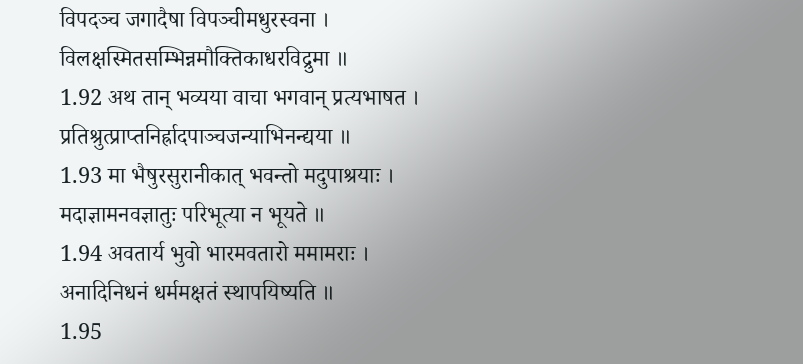विपदञ्च जगादैषा विपञ्चीमधुरस्वना ।
विलक्षस्मितसम्भिन्नमौक्तिकाधरविद्रुमा ॥
1.92 अथ तान् भव्यया वाचा भगवान् प्रत्यभाषत ।
प्रतिश्रुत्प्राप्तनिर्ह्रादपाञ्चजन्याभिनन्द्यया ॥
1.93 मा भैषुरसुरानीकात् भवन्तो मदुपाश्रयाः ।
मदाज्ञामनवज्ञातुः परिभूत्या न भूयते ॥
1.94 अवतार्य भुवो भारमवतारो ममामराः ।
अनादिनिधनं धर्ममक्षतं स्थापयिष्यति ॥
1.95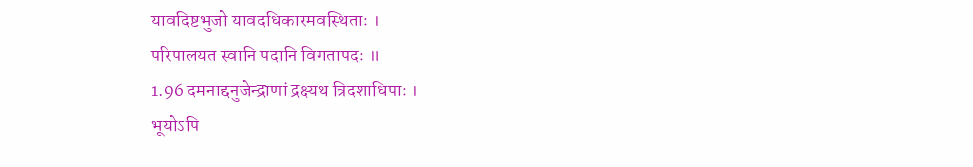यावदिष्टभुजो यावदधिकारमवस्थिताः ।
परिपालयत स्वानि पदानि विगतापदः ॥
1.96 दमनाद्दनुजेन्द्राणां द्रक्ष्यथ त्रिदशाधिपाः ।
भूयोऽपि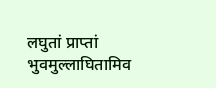लघुतां प्राप्तां भुवमुल्लाघितामिव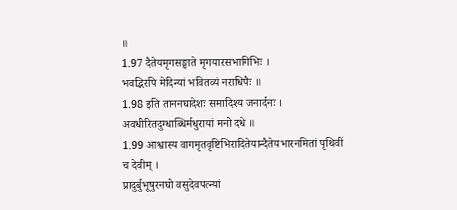॥
1.97 दैतेयमृगसङ्घाते मृगयारसभागिभिः ।
भवद्भिरपि मेदिन्यां भवितव्यं नराधिपैः ॥
1.98 इति ताननघादेशः समादिश्य जनार्दनः ।
अवधीरितदुग्धाब्धिर्मधुरायां मनो दधे ॥
1.99 आश्वास्य वागमृतवृष्टिभिरादितेयान्दैतेयभारनमितां पृथिवीं च देवीम् ।
प्रादुर्बुभूषुरनघो वसुदेवपत्न्यां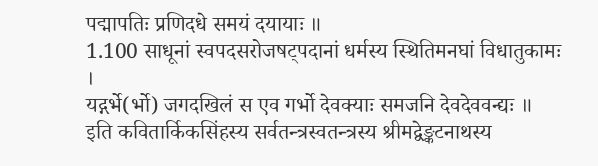पद्मापतिः प्रणिदधे समयं दयायाः ॥
1.100 साधूनां स्वपदसरोजषट्पदानां धर्मस्य स्थितिमनघां विधातुकामः ।
यद्गर्भे(र्भो) जगदखिलं स एव गर्भो देवक्याः समजनि देवदेववन्द्यः ॥
इति कवितार्किकसिंहस्य सर्वतन्त्रस्वतन्त्रस्य श्रीमद्वेङ्कटनाथस्य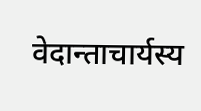वेदान्ताचार्यस्य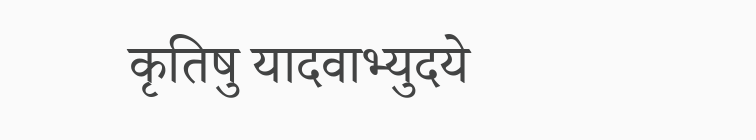कृतिषु यादवाभ्युदये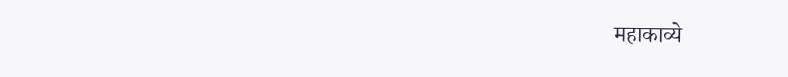महाकाव्ये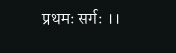प्रथमः सर्गः ।।